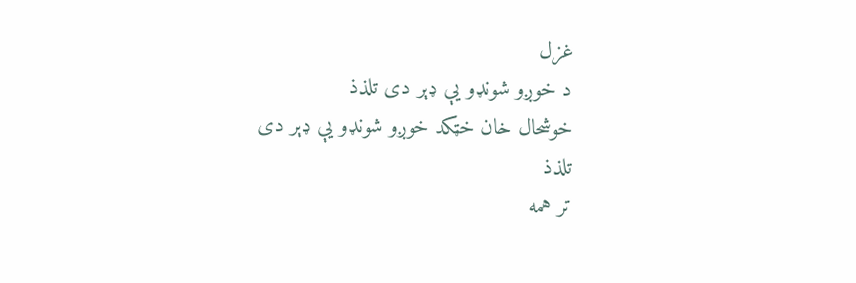غزل
د خوږو شونډو يې ډېر دی تلذذ
خوشحال خان خټکد خوږو شونډو يې ډېر دی تلذذ
تر همه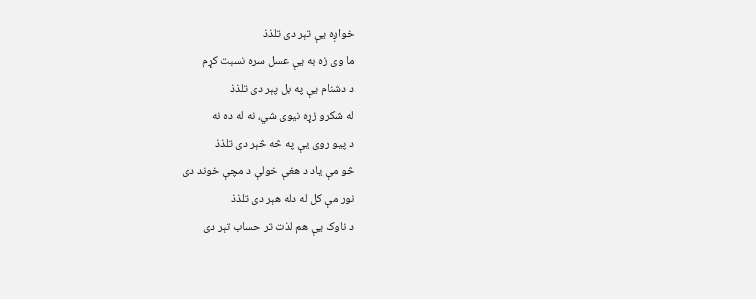خواږه يې تېر دی تلذذ
ما وی زه به يې عسل سره نسبت کړم
د دشنام يې په بل پېر دی تلذذ
له شکرو زړه نيوی شي، نه له ده نه
د پيو روی يې په څه څېر دی تلذذ
څو مې ياد د هغې خولې د مچې خوند دی
نور مې کل له دله هېر دی تلذذ
د ناوک يې هم لذت تر حساب تېر دی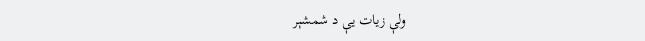ولې زيات يې د شمشېر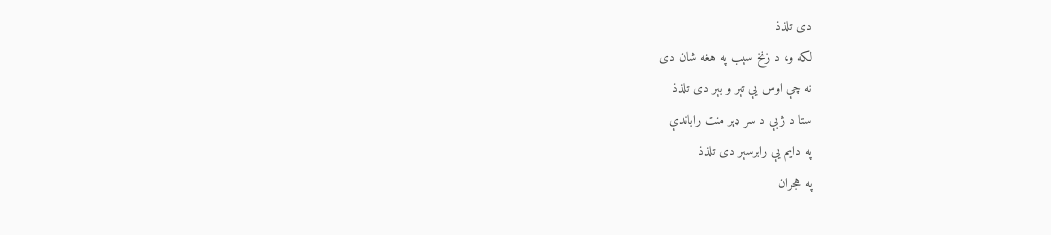دی تلذذ
لکه و، د زنخ سېب په هغه شان دی
نه چې اوس يې تېر و بېر دی تلذذ
ستا د ژبې د سر ډېر منت راباندې
په دايم يې رابرسېر دی تلذذ
په هجران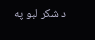د شکر لبو په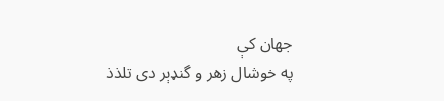جهان کې
په خوشال زهر و گنډېر دی تلذذ